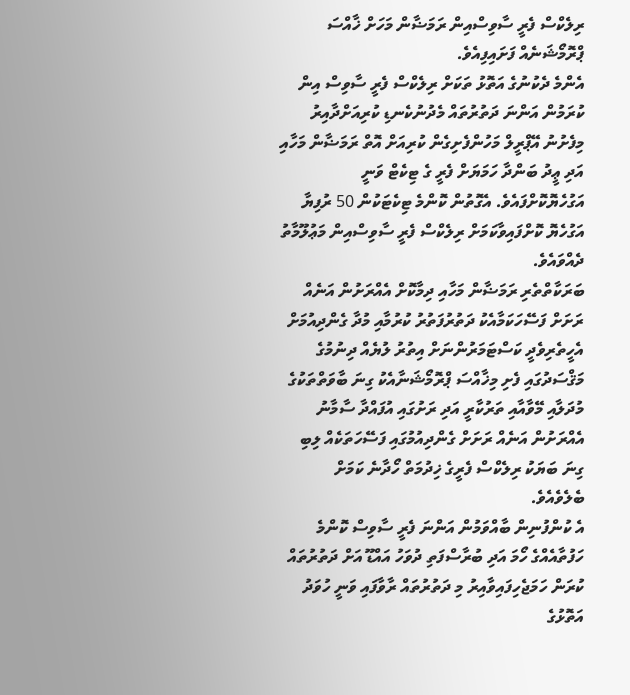ރިލެކްސް ފެރީ ސާވިސްއިން ރަމަޟާން މަހަށް ޚާއްސަ ޕްރޮމޯޝަނެއް ފަށައިފިއެވެ.
އެންމެ ދެކުނުގެ އަތޮޅު ތަކަށް ރިލެކްސް ފެރީ ސާވިސް އިން ކުރަމުން އަންނަ ދަތުރުތައް މެދުނުކެނޑި ކުރިއަށްދާއިރު މިފެށުނު އޭޕްރީލް މަހުންފެށިގެން ކުރިއަށް އޮތް ރަމަޟާން މަހާއި އަދި ޢީދު ބަންދާ ހަމަޔަށް ފެރީ ގެ ޓިކެޓް ވަނީ އަގުހެޔޮކޮށްފައެވެ. އެގޮތުން ކޮންމެ ޓިކެޓަކުން 50 ރުފިޔާ އަގުހެޔޮ ކޮށްފައިވާކަމަށް ރިލެކްސް ފެރީ ސާވިސްއިން މަޢުލޫމާތު ދެއްވައެވެ.
ބަރަކާތްތެރި ރަމަޟާން މަހާއި ދިމާކޮށް އެއްރަށުން އަނެއް ރަށަށް ފަސޭހަކަމާއެކު ދަތުރުފަތުރު ކުރުމާއި މުދާ ގެންދިއުމަށް އެހީތެރިވެދީ ކަސްޓަމަރުންނަށް އިތުރު ލުޔެއް ދިނުމުގެ މަޤްސަދުގައި ފެށި މިޚާއްސަ ޕްރޮމޯޝަނާއެކު ގިނަ ބާވަތްތަކުގެ މުދަލާއި މޭވާއާއި ތަރުކާރީ އަދި ރަށުގައި އުފައްދާ ސާމާނު އެއްރަށުން އަނެއް ރަށަށް ގެންދިއުމުގައި ފަސޭހަތަކެއް ލިބި ގިނަ ބަޔަކު ރިލެކްސް ފެރީގެ ޚިދުމަތް ހޯދާނެ ކަމަށް ބެލެވެއެވެ.
އެ ކުންފުނިން ބާއްވަމުން އަންނަ ފެރީ ސާވިސް ކޮންމެ ހަފުތާއެއްގެ ހޯމަ އަދި ބުރާސްފަތި ދުވަހު އައްޑޫ އަށް ދަތުރުތައް ކުރަން ހަމަޖެހިފައިވާއިރު މި ދަތުރުތައް ރާވާފައި ވަނީ ހުވަދު އަތޮޅުގެ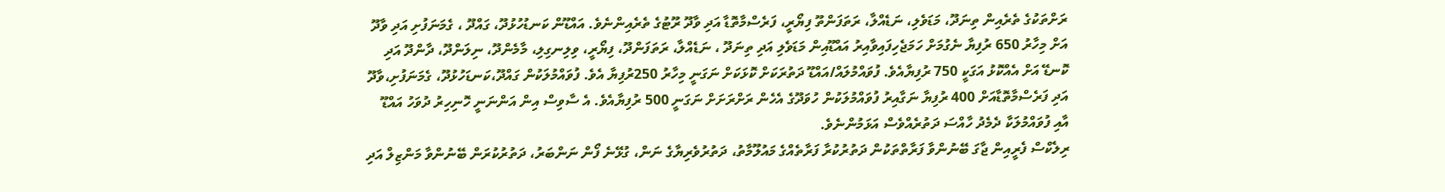ރަށްތަކުގެ ތެރެއިން ތިނަދޫ، މަޑަވެލި، ނަޑެއްލާ، ރަތަފަންތޫ ފިޔޯރީ، ފަރެސްމާތޮޑާ އަދި ވާދޫ ރޫޓުގެ ތެރެއިންނެވެ. އައްޑޫން ކަނޑުހުޅުދޫ، ގައްދޫ ، ގެމަނަފުށި އަދި ވާދޫ އަށް މިހާރު 650 ރުފިޔާ ނެގުމަށް ހަމަޖެހިފައިވާއިރު އައްޑޫއިން މަޑަވެލި އަދި ތިނަދޫ ، ނަޑެއްލާ، ރަތަފަންދޫ، ފިޔޯރީ، ވިލިނގިލި، މާމެންދޫ، ނިލަންދޫ، ދާންދޫ އަދި ކޮނޑޭ އަށް އެއްކޮޅު އަގަކީ 750 ރުފިޔާއެވެ. ފުވައްމުލައް/އައްޑޫ ދަތުރަކަށް ކޮޅަކަށް ނަގަނީ މިހާރު 250ރުފިޔާ އެވެ. ފުވައްމުލަކުން ގައްދޫ،ކަނޑަހުޅުދޫ، ގެމަނަފުށި،ވާދޫ އަދި ފަރެސްމާތޮޑާއަށް 400 ރުފިޔާ ނަގާއިރު ފުވައްމުލަކުން ހުވަދޫގެ އެހެން ރަށްރަށަށް ނަގަނީ 500 ރުފިޔާއެވެ. އެ ސާވިސް އިން އަންނަނީ ހޮނިހިރު ދުވަހު އައްޑޫ އާއި ފުވައްމުލަކާ ދެމެދު ހާއްސަ ދަތުރެއްވެސް އަޅަމުންނެވެ.
ރިލެކްސް ފެރީއިން ޖާގަ ބޭނުންވާ ފަރާތްތަކުން ދަތުރުކުރާ ފަރާތެއްގެ މައުލޫމާތު، ދަތުރުވެރިޔާގެ ނަން، ގުޅޭނެ ފޯން ނަންބަރު، ދަތުރުކުރަން ބޭނުންވާ މަންޒިލް އަދި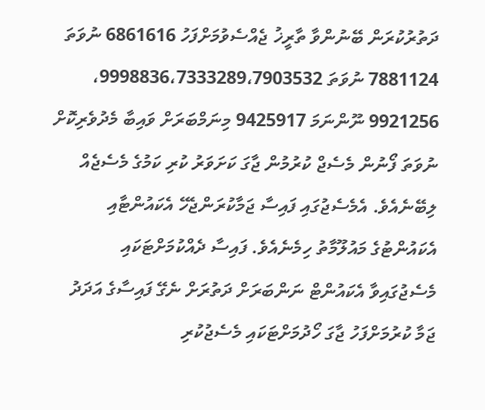ދަތުރުކުރަން ބޭނުންވާ ތާރީޚު ޖެއްސެވުމަށްފަހު 6861616 ނުވަތަ 7881124 ނުވަތަ 9998836،7333289،7903532، 9921256 ނޫންނަމަ 9425917 މިނަމްބަރަށް ވައިބާ މެދުވެރިކޮށް ނުވަތަ ފޯނުން މެސެޖް ކުރުމުން ޖާގަ ކަށަވަރު ކުރި ކަމުގެ މެސެޖެއް ލިބޭނެއެވެ. އެމެސެޖުގައި ފައިސާ ޖަމާކުރަންޖެހޭ އެކައުންޓާއި އެކައުންޓުގެ މައުލޫމާތު ހިމެނެއެވެ. ފައިސާ ދެއްކުމަށްޓަކައި މެސެޖުގައިވާ އެކައުންޓް ނަންބަރަށް ދަތުރަށް ނެގޭ ފައިސާގެ އަދަދު ޖަމާ ކުރުމަށްފަހު ޖާގަ ހޯދުމަށްޓަކައި މެސެޖުކުރި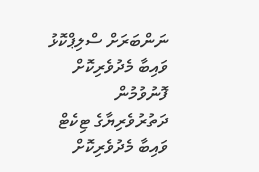ނަންބަރަށް ސްލިޕްކޮޅު ވައިބާ މެދުވެރިކޮށް ފޮނުވުމުން ދަތުރުވެރިޔާގެ ޓިކެޓް ވައިބާ މެދުވެރިކޮށް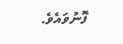ފޮނުވައެވެ.